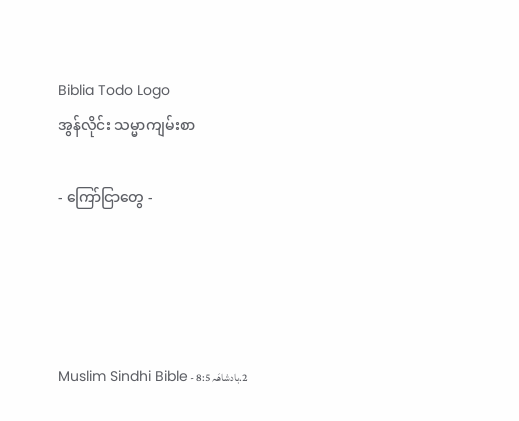Biblia Todo Logo
အွန်လိုင်း သမ္မာကျမ်းစာ

- ကြော်ငြာတွေ -




2.بادشاهَہ 8:5 - Muslim Sindhi Bible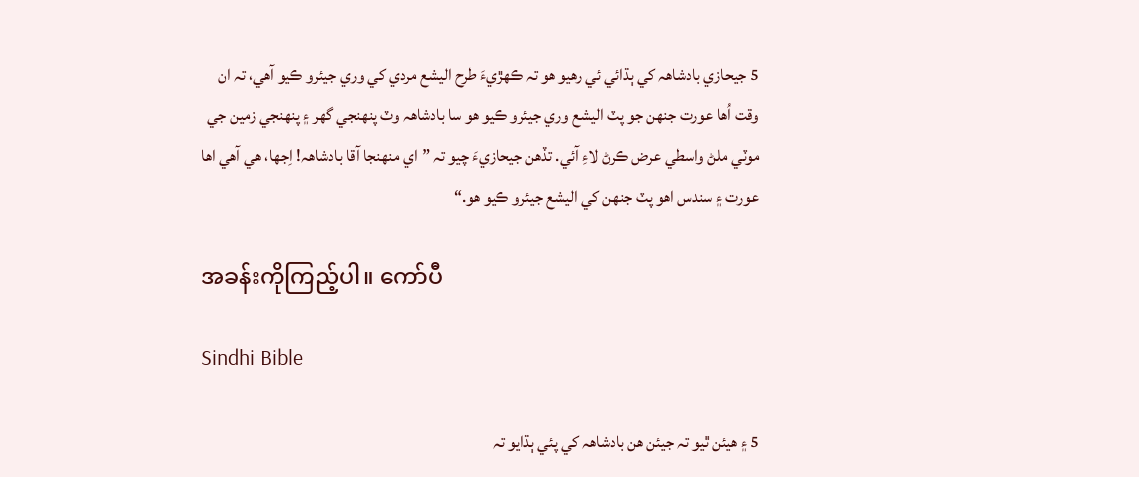5 جيحازي بادشاهہ کي ٻڌائي ئي رهيو هو تہ ڪهڙيءَ طرح اليشع مردي کي وري جيئرو ڪيو آهي، تہ ان وقت اُها عورت جنهن جو پٽ اليشع وري جيئرو ڪيو هو سا بادشاهہ وٽ پنهنجي گھر ۽ پنهنجي زمين جي موٽي ملڻ واسطي عرض ڪرڻ لاءِ آئي. تڏهن جيحازيءَ چيو تہ ”اي منهنجا آقا بادشاهہ! اِجھا، هي آهي اها عورت ۽ سندس اهو پٽ جنهن کي اليشع جيئرو ڪيو هو.“

အခန်းကိုကြည့်ပါ။ ကော်ပီ

Sindhi Bible

5 ۽ هيئن ٿيو تہ جيئن هن بادشاهہ کي پئي ٻڌايو تہ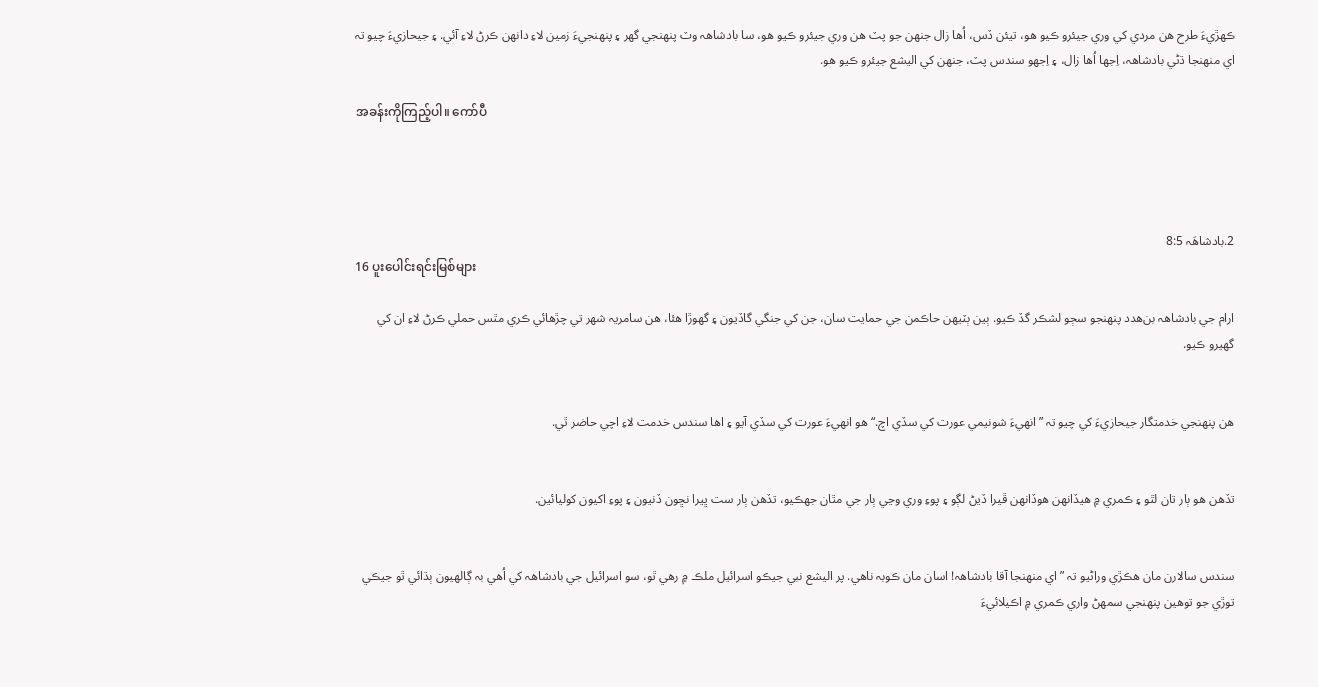ڪهڙيءَ طرح هن مردي کي وري جيئرو ڪيو هو، تيئن ڏس، اُها زال جنهن جو پٽ هن وري جيئرو ڪيو هو، سا بادشاهہ وٽ پنهنجي گهر ۽ پنهنجيءَ زمين لاءِ دانهن ڪرڻ لاءِ آئي. ۽ جيحازيءَ چيو تہ اي منهنجا ڌڻي بادشاهہ، اِجها اُها زال، ۽ اِجهو سندس پٽ، جنهن کي اليشع جيئرو ڪيو هو.

အခန်းကိုကြည့်ပါ။ ကော်ပီ




2.بادشاهَہ 8:5
16 ပူးပေါင်းရင်းမြစ်များ

ارام جي بادشاهہ بن‌هدد پنهنجو سڄو لشڪر گڏ ڪيو. ٻين ٻٽيهن حاڪمن جي حمايت سان، جن کي جنگي گاڏيون ۽ گھوڙا هئا، هن سامريہ شهر تي چڙهائي ڪري مٿس حملي ڪرڻ لاءِ ان کي گھيرو ڪيو.


هن پنهنجي خدمتگار جيحازيءَ کي چيو تہ ”انهيءَ شونيمي عورت کي سڏي اچ.“ هو انهيءَ عورت کي سڏي آيو ۽ اها سندس خدمت لاءِ اچي حاضر ٿي.


تڏهن هو ٻار تان لٿو ۽ ڪمري ۾ هيڏانهن هوڏانهن ڦيرا ڏيڻ لڳو ۽ پوءِ وري وڃي ٻار جي مٿان جھڪيو، تڏهن ٻار ست ڀيرا نڇون ڏنيون ۽ پوءِ اکيون کوليائين.


سندس سالارن مان هڪڙي وراڻيو تہ ”اي منهنجا آقا بادشاهہ! اسان مان ڪوبہ ناهي. پر اليشع نبي جيڪو اسرائيل ملڪ ۾ رهي ٿو، سو اسرائيل جي بادشاهہ کي اُهي بہ ڳالهيون ٻڌائي ٿو جيڪي توڙي جو توهين پنهنجي سمهڻ واري ڪمري ۾ اڪيلائيءَ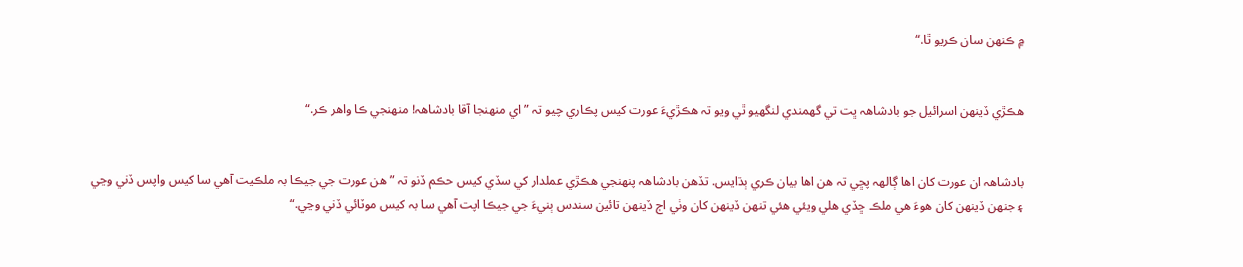۾ ڪنهن سان ڪريو ٿا.“


هڪڙي ڏينهن اسرائيل جو بادشاهہ ڀت تي گھمندي لنگھيو ٿي ويو تہ هڪڙيءَ عورت کيس پڪاري چيو تہ ”اي منهنجا آقا بادشاهہ! منهنجي ڪا واهر ڪر.“


بادشاهہ ان عورت کان اها ڳالهہ پڇي تہ هن اها بيان ڪري ٻڌايس. تڏهن بادشاهہ پنهنجي هڪڙي عملدار کي سڏي کيس حڪم ڏنو تہ ”هن عورت جي جيڪا بہ ملڪيت آهي سا کيس واپس ڏني وڃي ۽ جنهن ڏينهن کان هوءَ هي ملڪ ڇڏي هلي ويئي هئي تنهن ڏينهن کان وٺي اڄ ڏينهن تائين سندس ٻنيءَ جي جيڪا اپت آهي سا بہ کيس موٽائي ڏني وڃي.“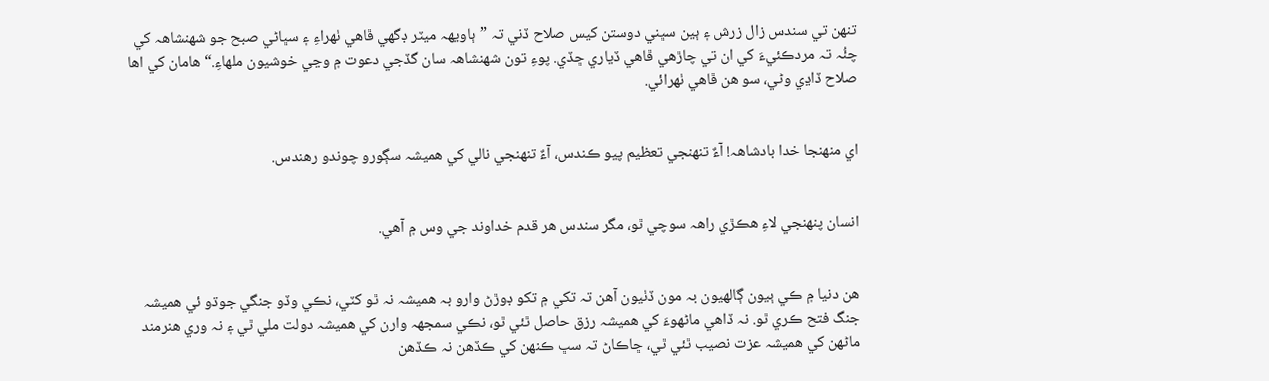تنهن تي سندس زال زرش ۽ ٻين سڀني دوستن کيس صلاح ڏني تہ ”ٻاويهہ ميٽر ڊگھي ڦاهي ٺهراءِ ۽ سڀاڻي صبح جو شهنشاهہ کي چئُہ تہ مردڪئيءَ کي ان تي چاڙهي ڦاهي ڏياري ڇڏي. پوءِ تون شهنشاهہ سان گڏجي دعوت ۾ وڃي خوشيون ملهاءِ.“ هامان کي اها صلاح ڏاڍي وڻي، سو هن ڦاهي ٺهرائي.


اي منهنجا خدا بادشاهہ! آءٌ تنهنجي تعظيم پيو ڪندس، آءٌ تنهنجي نالي کي هميشہ سڳورو چوندو رهندس.


انسان پنهنجي لاءِ هڪڙي راهہ سوچي ٿو، مگر سندس هر قدم خداوند جي وس ۾ آهي.


هن دنيا ۾ ڪي ٻيون ڳالهيون بہ مون ڏٺيون آهن تہ تکي ۾ تکو ڊوڙڻ وارو بہ هميشہ نہ ٿو کٽي، نڪي وڏو جنگي جوڌو ئي هميشہ جنگ فتح ڪري ٿو. نہ ڏاهي ماڻهوءَ کي هميشہ رزق حاصل ٿئي ٿو، نڪي سمجھہ وارن کي هميشہ دولت ملي ٿي ۽ نہ وري هنرمند ماڻهن کي هميشہ عزت نصيب ٿئي ٿي، ڇاڪاڻ تہ سڀ ڪنهن کي ڪڏهن نہ ڪڏهن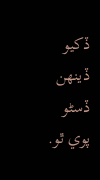ڏکيو ڏينهن ڏسڻو پوي ٿو.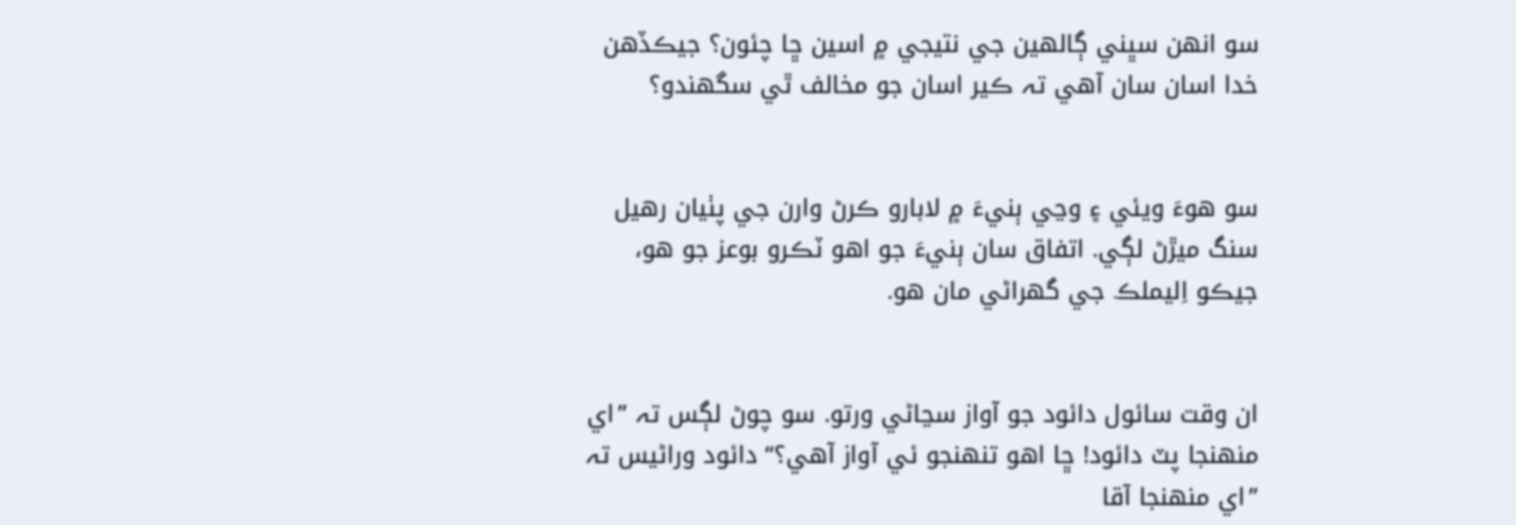سو انهن سڀني ڳالهين جي نتيجي ۾ اسين ڇا چئون؟ جيڪڏهن خدا اسان سان آهي تہ ڪير اسان جو مخالف ٿي سگھندو؟


سو هوءَ ويئي ۽ وڃي ٻنيءَ ۾ لابارو ڪرڻ وارن جي پٺيان رهيل سنگ ميڙڻ لڳي. اتفاق سان ٻنيءَ جو اهو ٽڪرو بوعز جو هو، جيڪو اِليملڪ جي گھراڻي مان هو.


ان وقت سائول دائود جو آواز سڃاڻي ورتو. سو چوڻ لڳس تہ ”اي منهنجا پٽ دائود! ڇا اهو تنهنجو ئي آواز آهي؟“ دائود وراڻيس تہ ”اي منهنجا آقا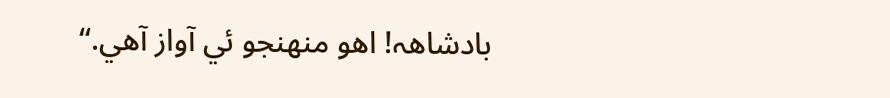بادشاهہ! اهو منهنجو ئي آواز آهي.“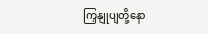ကြှနျုပျတို့နော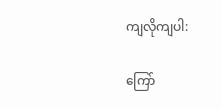ကျလိုကျပါ:

ကြော်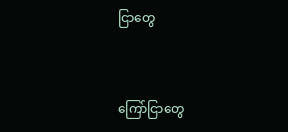ငြာတွေ


ကြော်ငြာတွေ